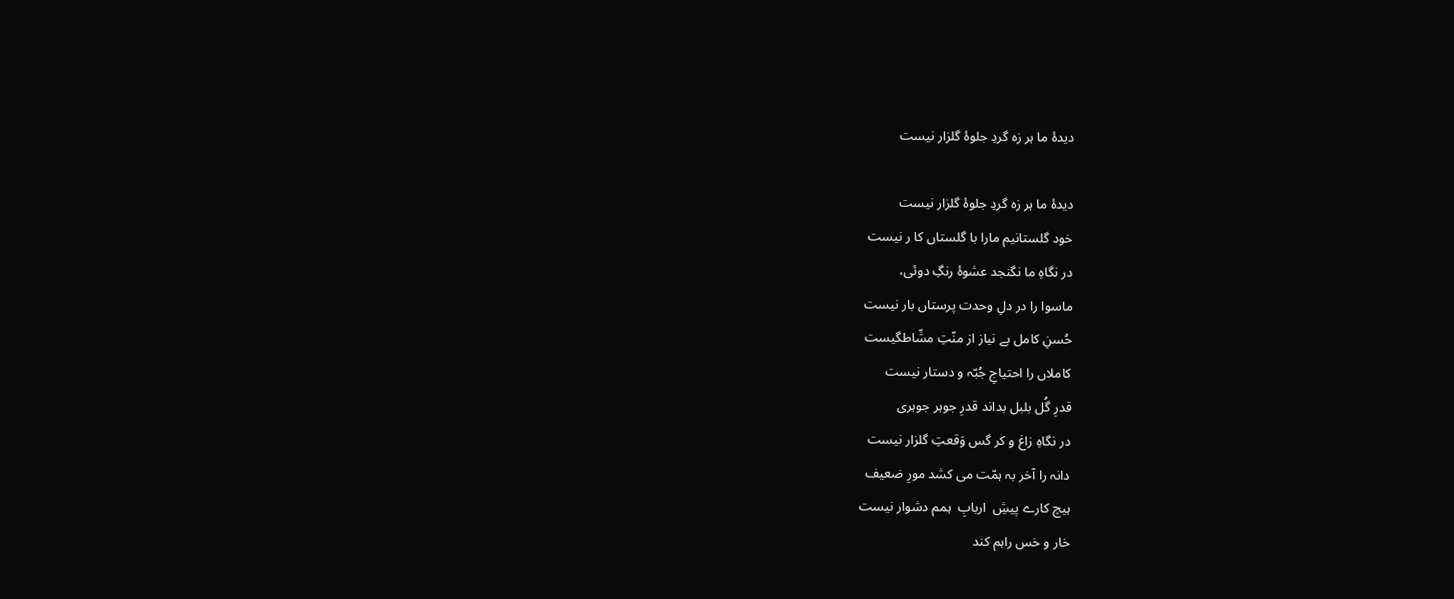دیدۂ ما ہر زہ گردِ جلوۂ گلزار نیست

دیدۂ ما ہر زہ گردِ جلوۂ گلزار نیست
خود گلستانیم مارا با گلستاں کا ر نیست
در نگاہِ ما نگنجد عشوۂ رنگِ دوئی،
ماسوا را در دلِ وحدت پرستاں بار نیست
حُسنِ کامل بے نیاز از منّتِ مشّاطگیست
کاملاں را احتیاجِ جُبّہ و دستار نیست
قدرِ گُل بلبل بداند قدرِ جوہر جوہری
در نگاہِ زاغ و کر گس وَقعتِ گلزار نیست
دانہ را آخر بہ ہمّت می کشد مورِ ضعیف
ہیچ کارے پیشِ  اربابِ  ہمم دشوار نیست
خار و خس راہم کند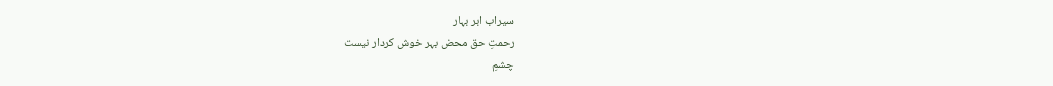سیراب ابر بہار
رحمتِ حق محض بہر خوش کردار نیست
چشمِ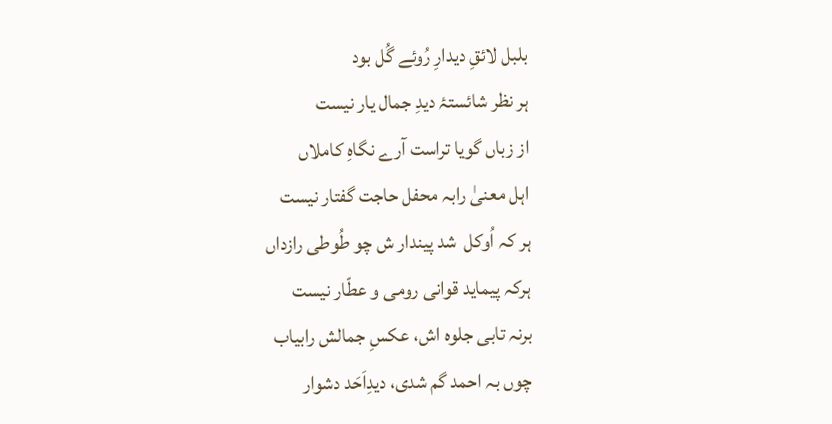بلبل لائقِ دیدارِ رُوئے گُل بود
ہر نظر شائستۂ دیدِ جمال یار نیست
از زباں گویا تراست آرے نگاہِ کاملاں
اہل معنیٰ رابہ محفل حاجت گفتار نیست
ہر کہ اُوکل  شد پیندار ش چو طُوطی رازداں
ہرکہ پیماید قوانی رومی و عطّار نیست
برنہ تابی جلوہ اش، عکسِ جمالش رابیاب
چوں بہ احمد گم شدی، دیدِاَحَد دشوار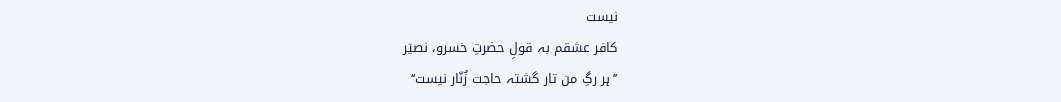نیست
کافر عشقم بہ قولِ حضرتِ خسرو، نصیؔر
’’ہر رگِ من تار گشتہ حاجت زُنّار نیست‘‘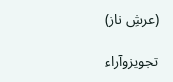(عرشِ ناز)

تجویزوآراء